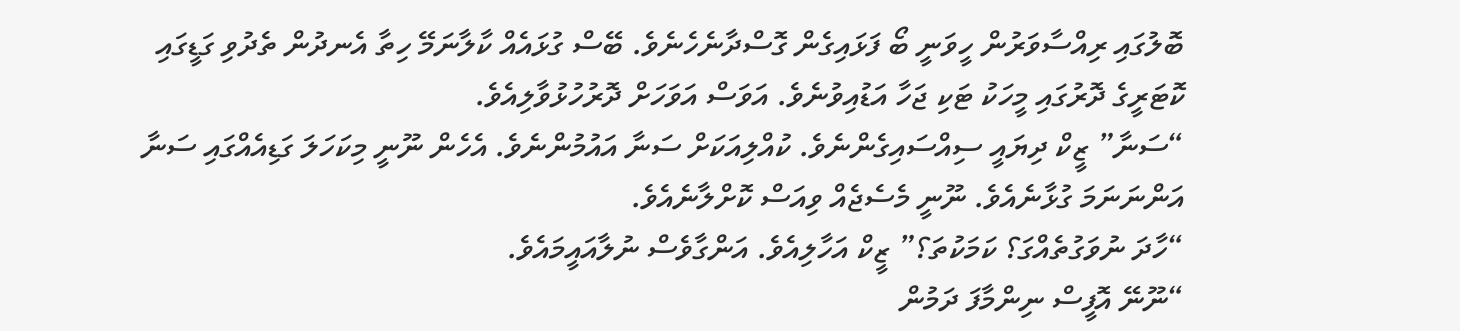ބޮލުގައި ރިއްސާވަރުން ހީވަނީ ބޯ ފަޅައިގެން ގޮސްދާނެހެނެވެ. ބޭސް ގުޅައެއް ކާލާނަމޭ ހިތާ އެނދުން ތެދުވި ގަޑީގައި ކޮޓަރީގެ ދޮރުގައި މީހަކު ޓަކި ޖަހާ އަޑުއިވުނެވެ. އަވަސް އަވަހަށް ދޮރުހުޅުވާލިއެވެ.
“ސަނާ” ޒީކް ދިޔައީ ސިއްސައިގެންނެވެ. ކުއްލިއަކަށް ސަނާ އައުމުންނެވެ. އެހެން ނޫނީ މިކަހަލަ ގަޑިއެއްގައި ސަނާ އަންނަނަމަ ގުޅާނެއެވެ. ނޫނީ މެސެޖެއް ވިއަސް ކޮށްލާނެއެވެ.
“ހާދަ ނުވަގުތެއްގަ؟ ކަމަކުތަ؟” ޒީކް އަހާލިއެވެ. އަންގާވެސް ނުލާއައީމައެވެ.
“ނޫނޭ އޮފީސް ނިންމާފަ ދަމުން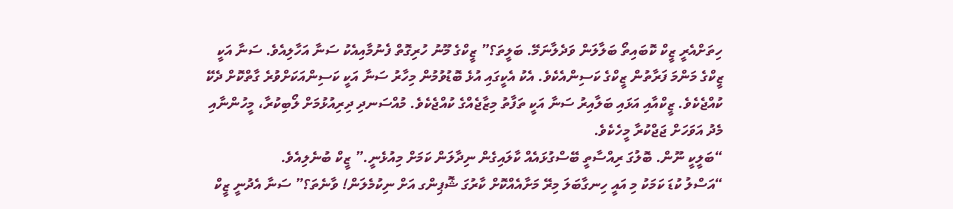ހިތަށްއެރީ ޒީކް ކޮބައިތޯ ބަލާލަން ވަދެލާނަމޭ. ބަލީތަ؟” ޒީކްގެ މޫނު ހުރިގޮތް ފެނުމާއިއެކު ސަނާ އަހާލިއެވެ. ސަނާ އަކީ ޒީކްގެ މަންމަ ފަރާތުން ޒީކްގެ ކަސިންއެކެވެ. އެކު އެކީގައި އުޅެ ބޮޑުވުމުން މިހާރު ސަނާ އަކީ ކަސިންއަކަށްވުރެ ގާތްކޮށް ދެކޭ ކުއްޖެކެވެ. ޒީކްއާއި އަޅައި ބަލާއިރު ސަނާ އަކީ ތަފާތު މިޒާޖެއްގެ ކުއްޖެކެވެ. މުއްސަނދި ދިރިއުޅުމަށް ލޯބިކުރާ، މީހުންނާއި މެދު އަވަހަށް ޖަޖްކުރާ މީހެކެވެ.
“ބަލީކީ ނޫން. ބޮލުގަ ރިއްސާތީ ބޭސްގުޅައެއް ކާލައިގެން ނިދާލަން ކަމަށް މިއުޅެނީ.” ޒީކް ބުނެލިއެވެ.
“އަސްލު ކުޑަ ކަމަކު މި އައީ ހިނގާބަލަ މިރޭ މަށާއެއްކޮށް ކާރުގަ ޝޮޕިންގ އަށް ނިކުމެލަން! ވާނެތަ؟” ސަނާ އެދުނީ ޒީކް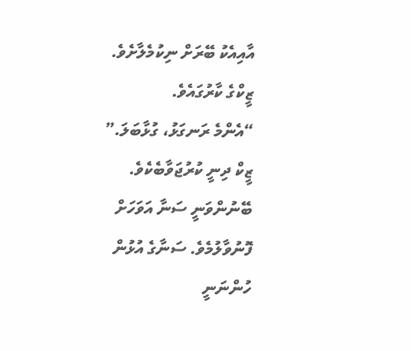އާއިއެކު ބޭރަށް ނިކުމެލާށެވެ. ޒީކްގެ ކާރުގައެވެ.
“އެންމެ ރަނގަޅު، ގުޅާބަލަ.” ޒީކް ދިނީ ކުރުޖަވާބެކެވެ. ބޭނުންވަނީ ސަނާ އަވަހަށް ފޮނުވާލުމެވެ. ސަނާގެ އުޅުން ހުންނަނީ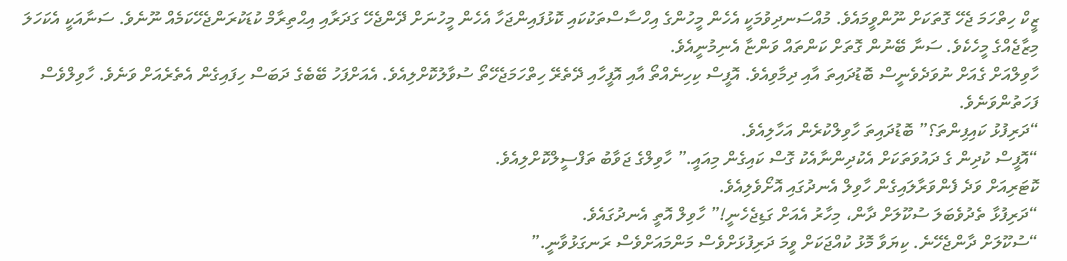ޒީކް ހިތްހަމަ ޖެހޭ ގޮތަކަށް ނޫންވީމައެވެ. މުއްސަނދިވުމަކީ އެހެން މީހުންގެ އިހްސާސްތަކުކައި ކޮޅުފައިންޖަހާ އެހެން މީހުނަށް ދޭންޖެހޭ ގަދަރާއި އިޙްތިރާމް ކުޑަކުރަންޖެހޭކަމެއް ނޫނެވެ. ސަނާއަކީ އެކަހަލަ މިޒާޖެއްގެ މީހެކެވެ. ސަނާ ބޭނުން ގޮތަށް ކަންތައް ވަންޏާ އެނިމުނީއެވެ.
ހާވިލްއަށް ގެއަށް ނުވަދެވެނީސް ބޮޑުދައިތަ އާއި ދިމާވިއެވެ. އޮފީސް ކިހިނެއްތޯ އާއި އޮފީހާއި ދޭތެރޭ ހިތްހަމަޖެހޭތޯ ސުވާލުކޮށްލިއެވެ. އެއަށްފަހު ބޭބެގެ ދަބަސް ހިފައިގެން އެތެރެއަށް ވަނެވެ. ހާވިލްވެސް ފަހަތުންވަނެވެ.
“ދަރިފުޅު ކައިފިންތަ؟” ބޮޑުދައިތަ ހާވިލްކުރެން އަހާލިއެވެ.
“އޮފީސް ކުދިން ގެ ދައުވަތަކަށް އެކުދިންނާއެކު ގޮސް ކައިގެން މިއައީ.” ހާވިލްގެ ޖަވާބު ތަފްސީލްކޮށްލިއެވެ.
ކޮޓަރިއަށް ވަދެ ފެންވަރާލައިގެން ހާވިލް އެނދުގައި އޮށޯވެލިއެވެ.
“ދަރިފުޅާ ތެދުވެބަލަ ސުކޫލަށް ދާން، މިހާރު އެއަށް ގަޑިޖެހެނީ!” ހާވިލް އޮތީ އެނދުގައެވެ.
“ސުކޫލަށް ދާންޖެހޭނެ. ކިޔަވާ މޮޅު ކުއްޖަކަށް ވީމަ ދަރިފުޅަށްވެސް މަންމައަށްވެސް ރަނގަޅުވާނީ.”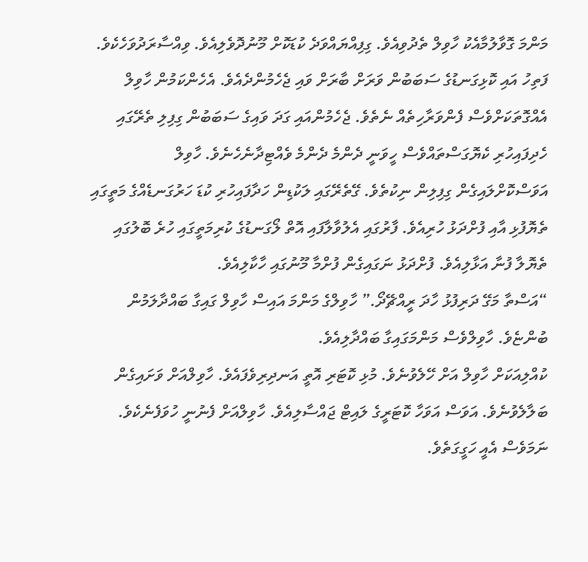މަންމަ ގޮވާލުމާއެކު ހާވިލް ތެދުވިއެވެ. ގިފިއްޔައްވަދެ ކުޑަކޮށް މޫނުދޮވެލިއެވެ. ވިއްސާރަދުވަހެކެވެ. ފަތިހު އައި ކޮޅިގަނޑުގެ ސަބަބުން ވަރަށް ބާރަށް ވައި ޖެހެމުންދެއެވެ. އެހެންކަމުން ހާވިލް އެއްގޮތަކަށްވެސް ފެންވަރާހިތެއް ނެތެވެ. ޖެހެމުންއައި ގަދަ ވައިގެ ސަބަބުން ގިފިލި ތެރޭގައި ހެދިފައިހުރި ކެޔޮގަސްތައްވެސް ހީވަނީ ދެންމެ ދެންމެ ވެއްޓިދާނެހެނެވެ. ހާވިލް އަވަސްކޮށްލައިގެން ގިފިލިން ނިކުތެވެ. ގޭތެރޭގައި ލަކުޑިން ހަދާފައިހުރި ކުޑަ ހަރުގަނޑެއްގެ މަތީގައި ތެޔޮފުޅި އާއި ފުށްދަޅު ހުރިއެވެ. ފާރުގައި އެލުވާލާފައި އޮތް ލޯގަނޑުގެ ކުރިމަތީގައި ހުރެ ބޮލުގައި ތެޔޮލާ ފުނާ އަޅާލިއެވެ. ފުށްދަޅު ނަގައިގެން ފުށްމާ މޫނުގައި ހާކާލިއެވެ.
“އަސްތާ މަގޭ ދަރިފުޅު ހާދަ ރީއްޗޭދޯ.” ހާވިލްގެ މަންމަ އައިސް ހާވިލް ގައިގާ ބައްދާލަމުން ބުންޏެވެ. ހާވިލްވެސް މަންމަގައިގާ ބައްދާލިއެވެ.
ކުއްލިއަކަށް ހާވިލް އަށް ހޭލެވުނެވެ. މުޅި ކޮޓަރި އޮތީ އަނދިރިވެފައެވެ. ހާވިލްއަށް ވަށައިގެން ބަލާލެވުނެވެ. އަވަސް އަވަހާ ކޮޓަރީގެ ލައިޓް ޖައްސާލިއެވެ. ހާވިލްއަށް ފެނުނީ ހުވަފެނެކެވެ. ނަމަވެސް އެއީ ހަގީގަތެވެ.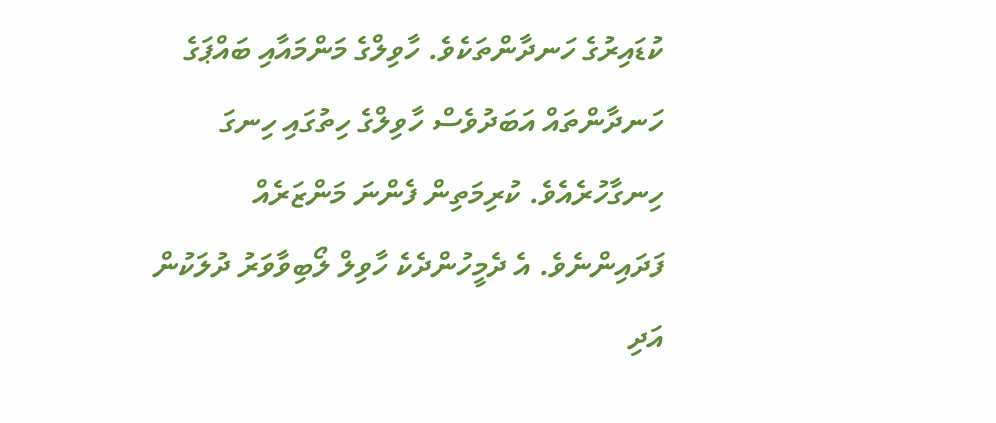ކުޑައިރުގެ ހަނދާންތަކެވެ. ހާވިލްގެ މަންމައާއި ބައްޕަގެ ހަނދާންތައް އަބަދުވެސް ހާވިލްގެ ހިތުގައި ހިނގަ ހިނގާހުރެއެވެ. ކުރިމަތިން ފެންނަ މަންޒަރެއް ފަދައިންނެވެ. އެ ދެމީހުންދެކެ ހާވިލް ލޯބިވާވަރު ދުލަކުން އަދި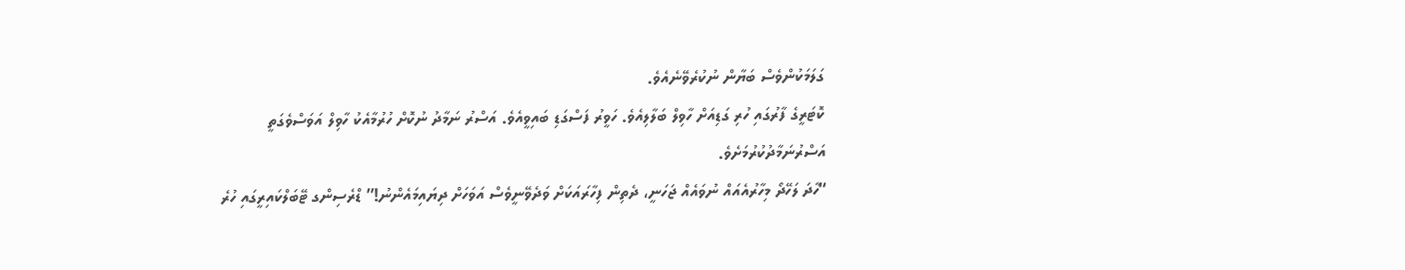ގަލަމަކުންވެސް ބަޔާން ނުކުރެވޭނެއެވެ.
ކޮޓަރީގެ ފާރުގައި ހުރި ގަޑިއަށް ހާވިލް ބަލާލިއެވެ. ހަވީރު ފަސްގަޑި ބައިވީއެވެ. އަސްރު ނަމާދު ނުކޮށް ހުރުމާއެކު ހާވިލް އަވަސްވެގަތީ އަސްރުނަމާދުކުރުމަށެވެ.
“ހާދަ ލަހޭދޯ މިހާރުއެއައް ނުވައެއް ޖަހަނީ، ދެތިން ފިހާރައަކަށް ވަދެވޭނީވެސް އަވަހަށް ދިޔައިމައެންނު!” ޑްރެސިންގ ޓޭބަލްކައިރީގައި ހުރެ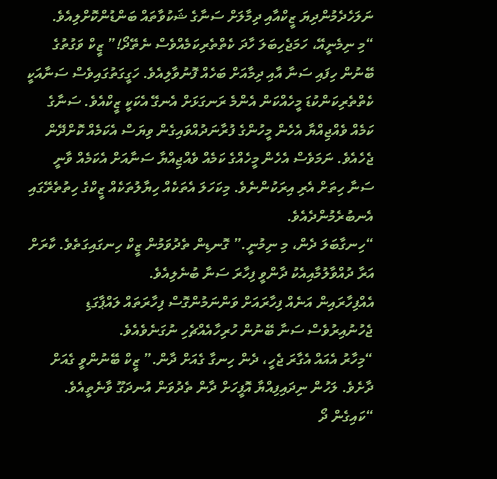ނަލަހެދެމުންދިޔަ ޒީކްއާއި ދިމާލަށް ސަނާގެ ޝަކުވާތައް ބަންޑުންކޮށްލިއެވެ.
“މި ނިމެނީއޭ، ހަމަޖެހިބަލަ ހާދަ ކެތްތެރިކަމެއްވެސް ނެތޭދޯ!” ޒީކް ވަގުތުގެ ބޭނުން ހިފައި ސަނާ އާއި ދިމާއަށް ބަހެއް ފޮނުވާލިއެވެ. ހަގީގަތުގައިވެސް ސަނާއަކީ ކެތްތެރިކަންކުޑަ މީހެއްކަން އެންމެ ރަނގަޅަށް އެނގޭ އެކަކީ ޒީކްއެވެ. ސަނާގެ ކަމެއް ވެއްޖިއްޔާ އެހެން މީހުންގެ ފުރާނަދުއްވައިގެން ވިޔަސް އެކަމެއް ކޮށްދޭން ޖެހެއެވެ. ނަމަވެސް އެހެން މީހެއްގެ ކަމެއް ވެއްޖިއްޔާ ސަނާއަށް އެކަމެއް ވާނީ ސަނާ ހިތަށް އެރި އިރަކުންނެވެ. މިކަހަލަ އެތަކެއް ހިޔާލުތަކެއް ޒީކްގެ ހިތުތެރޭގައި އެނބުރެމުންދެއެވެ.
“ހިނގާބަލަ ދެން، މި ނިމުނީ.” ގޮނޑިން ތެދުވަމުން ޒީކް ހިނގައިގަތެވެ. ކާރަށް އަރާ ދުއްވާލުމާއިއެކު ދާންވީ ފިހާރަ ސަނާ ބުނެލިއެވެ.
އެއްފިހާރައިން އަނެއް ފިހާރައަށް ވަންނަމުންގޮސް ފިހާރަތައް ލައްޕާގަޑި ޖެހުނުއިރުވެސް ސަނާ ބޭނުން ހުރިހާއެއްޗެހި ނުގަނެވެއެވެ.
“މިހާރު އެއައް އެގާރަ ޖެހީ، ދެން ހިނގާ ގެއަށް ދާން.” ޒީކް ބޭނުންވީ ގެއަށް ދާށެވެ. ލަހުން ނިދައިފިއްޔާ އޮފީހަށް ދާން ތެދުވަން އުނދަގޫ ވާނެތީއެވެ.
“ކައިގެން ދޯ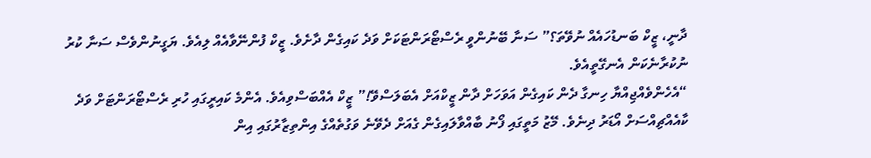ދާނީ، ޒީކް ބަނޑުހައެއް ނުވޭތަ؟” ސަނާ ބޭނުންވީ ރެސްޓޯރަންޓަކަށް ވަދެ ކައިގެން ދާށެވެ. ޒީކް ފުންނޭވާއެއް ލިއެވެ. ޔަގީނުންވެސް ސަނާ ކުރު ނުކުރާނެކަން އެނގޭތީއެވެ.
“އެހެންވެއްޖިއްޔާ ހިނގާ ދެން ކައިގެން އަވަހަށް ދާން ޒީކްއަށް އެބަލަސްވޭ!” ޒީކް އެއްބަސްވިއެވެ. އެންމެ ކައިރީގައި ހުރި ރެސްޓޯރަންޓަށް ވަދެ ކާއެއްޗިއްސަށް އޯޑަރު ދިނެވެ. މޭޒު މަތީގައި ފޯނު ބާއްވާލައިގެން ގެއަށް ދެވޭނެ ވަގުތެއްގެ އިންތިޒާރުގައި އިން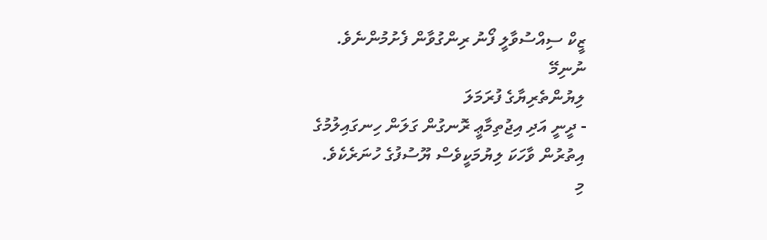ޒީކް ސިއްސުވާލީ ފޯނު ރިންގުވާން ފެށުމުންނެވެ.
ނުނިމޭ
ލިޔުންތެރިޔާގެ ފުރަމަލަ
- ދީނީ އަދި އިޖުތިމާޢީ ރޮނގުން ގަލަން ހިނގައިލުމުގެ އިތުރުން ވާހަކަ ލިޔުމަކީވެސް ޔޫސުފުގެ ހުނަރެކެވެ.
މި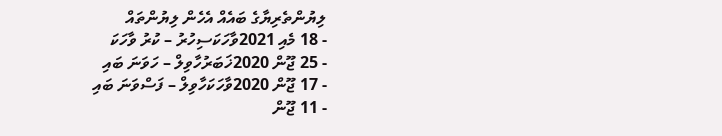ލިޔުންތެރިޔާގެ ބައެއް އެހެން ލިޔުންތައް
- 18 މެއި 2021ވާހަކަސިހުރު – ކުރު ވާހަކަ
- 25 ޖޫން 2020ޚަބަރުހާވިލް – ހަވަނަ ބައި
- 17 ޖޫން 2020ވާހަކަހާވިލް – ފަސްވަނަ ބައި
- 11 ޖޫން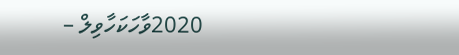2020ވާހަކަހާވިލް –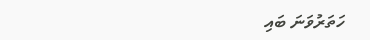ހަތަރުވަނަ ބައި